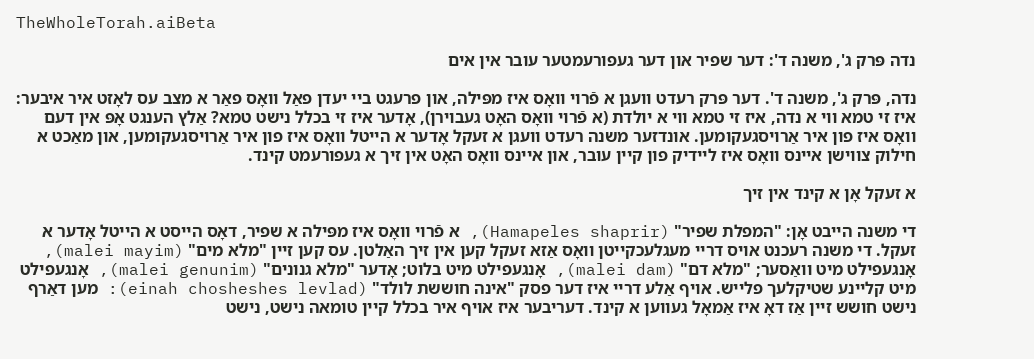TheWholeTorah.aiBeta

נדה פּרק ג', משנה ד': דער שפיר און דער געפורעמטער עובר אין אים

נדה, פּרק ג', משנה ד'. דער פּרק רעדט וועגן א פֿרוי וואָס איז מפּילה, און פרעגט ביי יעדן פאַל וואָס פאַר א מצב עס לאָזט איר איבער: איז זי טמא ווי א נדה, איז זי טמא ווי א יולדת (א פֿרוי וואָס האָט געבוירן), אָדער איז זי בכלל נישט טמא? אַלץ הענגט אָפּ אין דעם וואָס איז פון איר אַרויסגעקומען. אונדזער משנה רעדט וועגן א זעקל אָדער א הייטל וואָס איז פון איר אַרויסגעקומען, און מאַכט א חילוק צווישן איינס וואָס איז ליידיק פון קיין עובר, און איינס וואָס האָט אין זיך א געפורעמט קינד.

א זעקל אָן א קינד אין זיך

די משנה הייבט אָן: "המפלת שפיר" (Hamapeles shaprir), א פֿרוי וואָס איז מפּילה א שפיר, דאָס הייסט א הייטל אָדער א זעקל. די משנה רעכנט אויס דריי מעגלעכקייטן וואָס אַזא זעקל קען אין זיך האַלטן. עס קען זיין "מלא מים" (malei mayim), אָנגעפילט מיט וואַסער; "מלא דם" (malei dam), אָנגעפילט מיט בלוט; אָדער "מלא גנונים" (malei genunim), אָנגעפילט מיט קליינע שטיקלעך פלייש. אויף אַלע דריי איז דער פסק "אינה חוששת לולד" (einah chosheshes levlad): מען דאַרף נישט חושש זיין אַז דאָ איז אַמאָל געווען א קינד. דעריבער איז אויף איר בכלל קיין טומאה נישט, נישט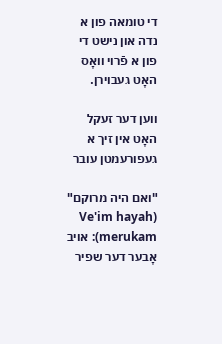די טומאה פון א נדה און נישט די פון א פֿרוי וואָס האָט געבוירן.

ווען דער זעקל האָט אין זיך א געפורעמטן עובר

"ואם היה מרוקם" (Ve'im hayah merukam): אויב אָבער דער שפיר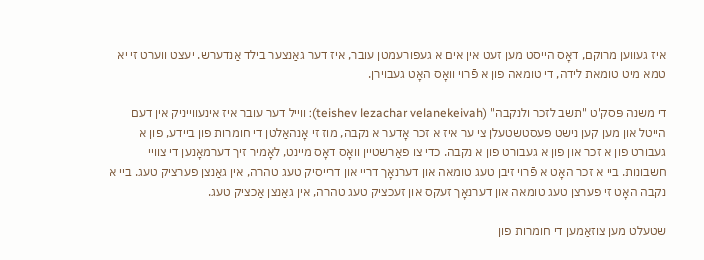איז געווען מרוקם, דאָס הייסט מען זעט אין אים א געפורעמטן עובר, איז דער גאַנצער בילד אַנדערש. יעצט ווערט זי יא טמא מיט טומאת לידה, די טומאה פון א פֿרוי וואָס האָט געבוירן.

די משנה פּסק'ט "תשב לזכר ולנקבה" (teishev lezachar velanekeivah): ווייל דער עובר איז אינעווייניק אין דעם הייטל און מען קען נישט פעסטשטעלן צי ער איז א זכר אָדער א נקבה, מוז זי אָנהאַלטן די חומרות פון ביידע, פון א געבורט פון א זכר און פון א געבורט פון א נקבה. כדי צו פאַרשטיין וואָס דאָס מיינט, לאָמיר זיך דערמאָנען די צוויי חשבונות. ביי א זכר האָט א פֿרוי זיבן טעג טומאה און דערנאָך דריי און דרייסיק טעג טהרה, אין גאַנצן פערציק טעג. ביי א נקבה האָט זי פערצן טעג טומאה און דערנאָך זעקס און זעכציק טעג טהרה, אין גאַנצן אַכציק טעג.

שטעלט מען צוזאַמען די חומרות פון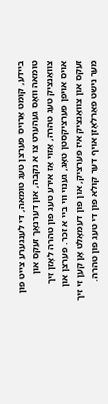ביידע, קומט אַרויס פערצן טעג טומאה, די לענגערע צייט פון טומאה וואָס געהערט צו א נקבה, און דערנאָך זעקס און צוואַנציק טעג טהרה, אַזוי אַז אירע טעג פון טהרה לאָזן זיך אויס אויפן פערציקסטן טאָג, גענוי ווי ביי א זכר. פערצן און זעקס און צוואַנציק איז פערציק, און פון דעמאָלט אָן קען זי זיך מער נישט פאַרלאָזן אויף דער קולא פון די טעג פון טהרה.